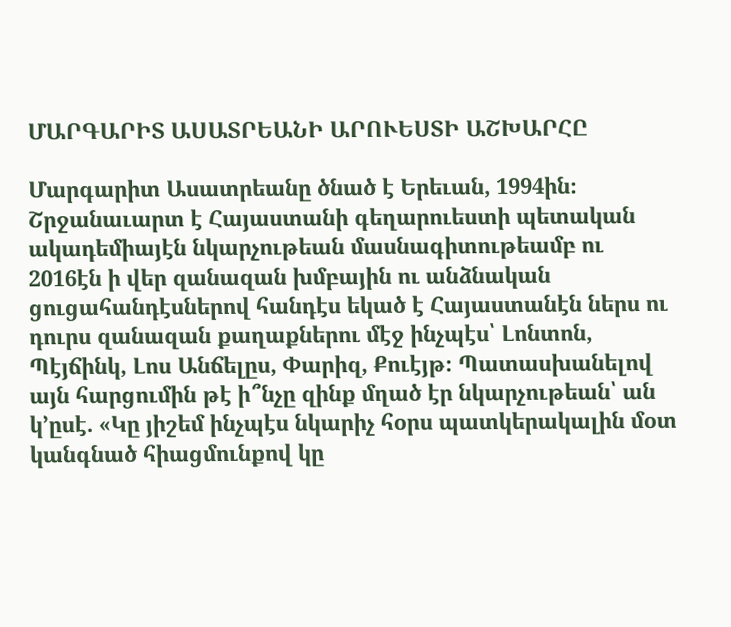ՄԱՐԳԱՐԻՏ ԱՍԱՏՐԵԱՆԻ ԱՐՈՒԵՍՏԻ ԱՇԽԱՐՀԸ

Մարգարիտ Ասատրեանը ծնած է Երեւան, 1994ին։ Շրջանաւարտ է Հայաստանի գեղարուեստի պետական ակադեմիայէն նկարչութեան մասնագիտութեամբ ու 2016էն ի վեր զանազան խմբային ու անձնական ցուցահանդէսներով հանդէս եկած է Հայաստանէն ներս ու դուրս զանազան քաղաքներու մէջ ինչպէս՝ Լոնտոն, Պէյճինկ, Լոս Անճելըս, Փարիզ, Քուէյթ։ Պատասխանելով այն հարցումին թէ ի՞նչը զինք մղած էր նկարչութեան՝ ան կ’ըսէ. «Կը յիշեմ ինչպէս նկարիչ հօրս պատկերակալին մօտ կանգնած հիացմունքով կը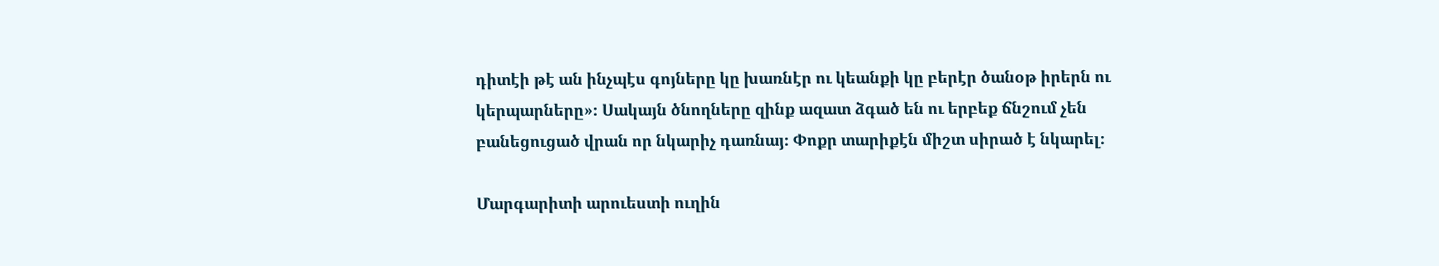դիտէի թէ ան ինչպէս գոյները կը խառնէր ու կեանքի կը բերէր ծանօթ իրերն ու կերպարները»։ Սակայն ծնողները զինք ազատ ձգած են ու երբեք ճնշում չեն բանեցուցած վրան որ նկարիչ դառնայ։ Փոքր տարիքէն միշտ սիրած է նկարել։

Մարգարիտի արուեստի ուղին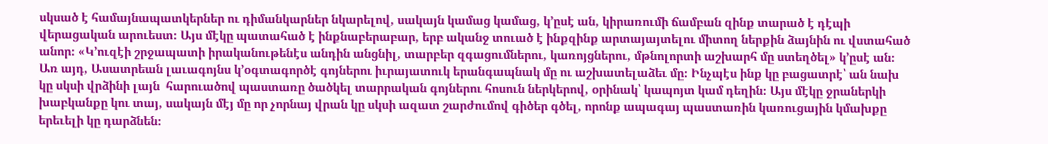սկսած է համայնապատկերներ ու դիմանկարներ նկարելով, սակայն կամաց կամաց, կ’ըսէ ան, կիրառումի ճամբան զինք տարած է դէպի վերացական արուեստ։ Այս մէկը պատահած է ինքնաբերաբար, երբ ականջ տուած է ինքզինք արտայայտելու միտող ներքին ձայնին ու վստահած անոր։ «Կ’ուզէի շրջապատի իրականութենէս անդին անցնիլ, տարբեր զգացումներու, կառոյցներու, մթնոլորտի աշխարհ մը ստեղծել» կ’ըսէ ան։ Առ այդ, Ասատրեան լաւագոյնս կ’օգտագործէ գոյներու իւրայատուկ երանգապնակ մը ու աշխատելաձեւ մը։ Ինչպէս ինք կը բացատրէ՝ ան նախ կը սկսի վրձինի լայն  հարուածով պաստառը ծածկել տարրական գոյներու հոսուն ներկերով, օրինակ՝ կապոյտ կամ դեղին։ Այս մէկը ջրաներկի խաբկանքը կու տայ, սակայն մէյ մը որ չորնայ վրան կը սկսի ազատ շարժումով գիծեր գծել, որոնք ապագայ պաստառին կառուցային կմախքը երեւելի կը դարձնեն։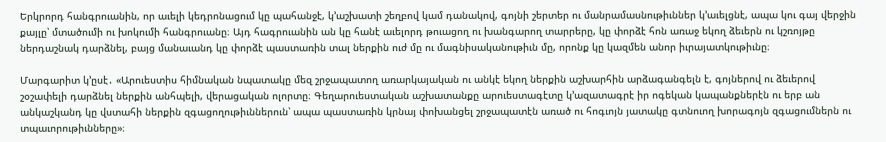Երկրորդ հանգրուանին, որ աւելի կեդրոնացում կը պահանջէ, կ’աշխատի շեղբով կամ դանակով, գոյնի շերտեր ու մանրամասնութիւններ կ’աւելցնէ, ապա կու գայ վերջին քայլը՝ մտածումի ու խոկումի հանգրուանը։ Այդ հագրուանին ան կը հանէ աւելորդ թուացող ու խանգարող տարրերը, կը փորձէ հոն առաջ եկող ձեւերն ու կշռոյթը ներդաշնակ դարձնել, բայց մանաւանդ կը փորձէ պաստառին տալ ներքին ուժ մը ու մագնիսականութիւն մը, որոնք կը կազմեն անոր իւրայատկութիւնը։

Մարգարիտ կ’ըսէ․ «Արուեստիս հիմնական նպատակը մեզ շրջապատող առարկայական ու անկէ եկող ներքին աշխարհին արձագանգելն է, գոյներով ու ձեւերով շօշափելի դարձնել ներքին անհպելի, վերացական ոլորտը։ Գեղարուեստական աշխատանքը արուեստագէտը կ’ազատագրէ իր ոգեկան կապանքներէն ու երբ ան անկաշկանդ կը վստահի ներքին զգացողութիւններուն՝ ապա պաստառին կրնայ փոխանցել շրջապատէն առած ու հոգւոյն յատակը գտնուող խորագոյն զգացումներն ու տպաւորութիւնները»։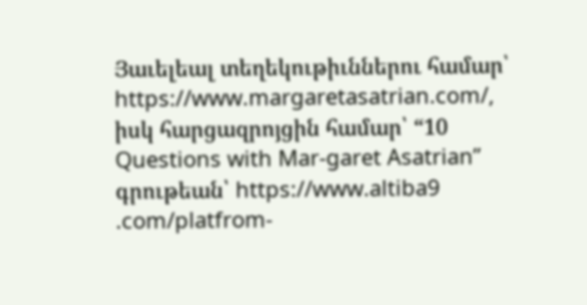Յաւելեալ տեղեկութիւններու համար՝ https://www.margaretasatrian.com/, իսկ հարցազրոյցին համար՝ “10 Questions with Mar-garet Asatrian” գրութեան՝ https://www.altiba9 .com/platfrom-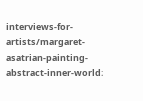interviews-for-artists/margaret-asatrian-painting-abstract-inner-world։